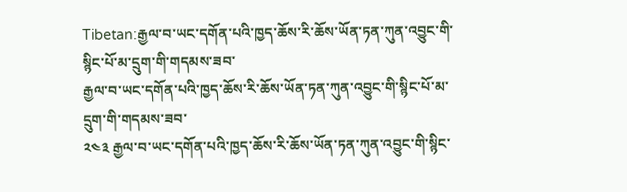Tibetan:རྒྱལ་བ་ཡང་དགོན་པའི་ཁྱད་ཆོས་རི་ཆོས་ཡོན་ཏན་ཀུན་འབྱུང་གི་སྙིང་པོ་མ་དྲུག་གི་གདམས་ཟབ་
རྒྱལ་བ་ཡང་དགོན་པའི་ཁྱད་ཆོས་རི་ཆོས་ཡོན་ཏན་ཀུན་འབྱུང་གི་སྙིང་པོ་མ་དྲུག་གི་གདམས་ཟབ་
༢༤༣ རྒྱལ་བ་ཡང་དགོན་པའི་ཁྱད་ཆོས་རི་ཆོས་ཡོན་ཏན་ཀུན་འབྱུང་གི་སྙིང་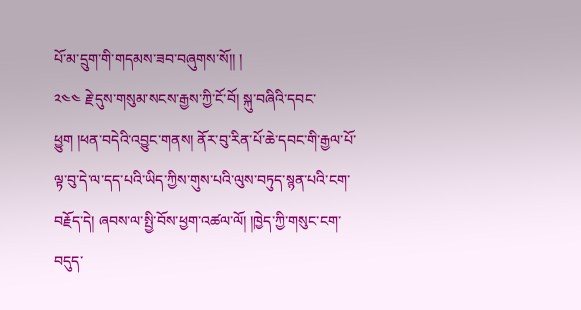པོ་མ་དྲུག་གི་གདམས་ཟབ་བཞུགས་སོ།། །
༢༤༤ རྗེ་དུས་གསུམ་སངས་རྒྱས་ཀྱི་ངོ་བོ། སྐུ་བཞིའི་དབང་ཕྱུག །ཕན་བདེའི་འབྱུང་གནས། ནོར་བུ་རིན་པོ་ཆེ་དབང་གི་རྒྱལ་པོ་ལྟ་བུ་དེ་ལ་དད་པའི་ཡིད་ཀྱིས་གུས་པའི་ལུས་བཏུད་སྙན་པའི་ངག་བརྗོད་དེ། ཞབས་ལ་སྤྱི་བོས་ཕྱག་འཚལ་ལོ། །ཁྱེད་ཀྱི་གསུང་ངག་བདུད་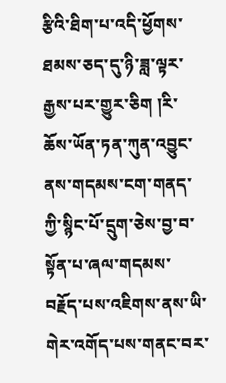རྩིའི་ཐིག་པ་འདི་ཕྱོགས་ཐམས་ཅད་དུ་ཉི་ཟླ་ལྟར་རྒྱས་པར་གྱུར་ཅིག །རི་ཆོས་ཡོན་ཏན་ཀུན་འབྱུང་ནས་གདམས་ངག་གནད་ཀྱི་སྙིང་པོ་དྲུག་ཅེས་བྱ་བ་སྟོན་པ་ཞལ་གདམས་བརྗོད་པས་འཇིགས་ནས་ཡི་གེར་འགོད་པས་གནང་བར་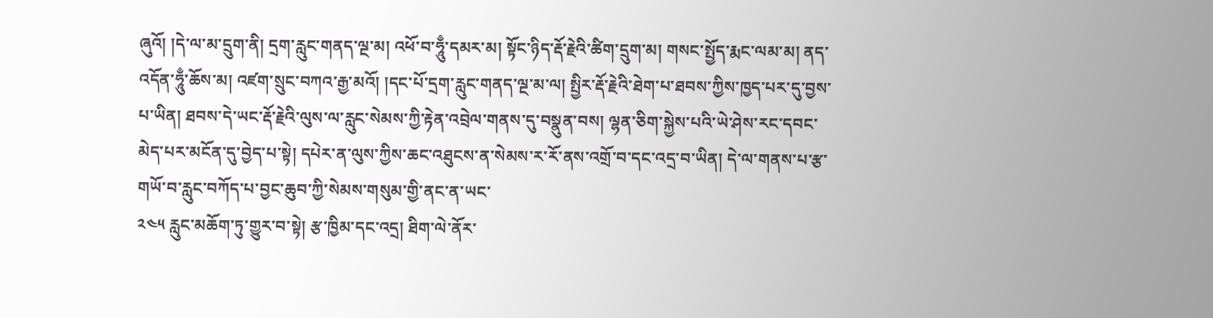ཞུའོ། །དེ་ལ་མ་དྲུག་ནི། དྲག་རླུང་གནད་ལྔ་མ། འཕོ་བ་ཧཱུྃ་དམར་མ། སྟོང་ཉིད་རྡོ་རྗེའི་ཚིག་དྲུག་མ། གསང་སྤྱོད་རྨང་ལམ་མ། ནད་འདོན་ཧཱུྃ་ཆོས་མ། འཛག་སྲུང་བཀའ་རྒྱ་མའོ། །དང་པོ་དྲག་རླུང་གནད་ལྔ་མ་ལ། སྤྱིར་རྡོ་རྗེའི་ཐེག་པ་ཐབས་ཀྱིས་ཁྱད་པར་དུ་བྱས་པ་ཡིན། ཐབས་དེ་ཡང་རྡོ་རྗེའི་ལུས་ལ་རླུང་སེམས་ཀྱི་རྟེན་འབྲེལ་གནས་དུ་བསྣུན་བས། ལྷན་ཅིག་སྐྱེས་པའི་ཡེ་ཤེས་རང་དབང་མེད་པར་མངོན་དུ་བྱེད་པ་སྟེ། དཔེར་ན་ལུས་ཀྱིས་ཆང་འཐུངས་ན་སེམས་ར་རོ་ནས་འགྲོ་བ་དང་འདྲ་བ་ཡིན། དེ་ལ་གནས་པ་རྩ་གཡོ་བ་རླུང་བཀོད་པ་བྱང་ཆུབ་ཀྱི་སེམས་གསུམ་གྱི་ནང་ན་ཡང་
༢༤༥ རླུང་མཆོག་ཏུ་གྱུར་བ་སྟེ། རྩ་ཁྱིམ་དང་འདྲ། ཐིག་ལེ་ནོར་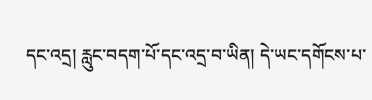དང་འདྲ། རླུང་བདག་པོ་དང་འདྲ་བ་ཡིན། དེ་ཡང་དགོངས་པ་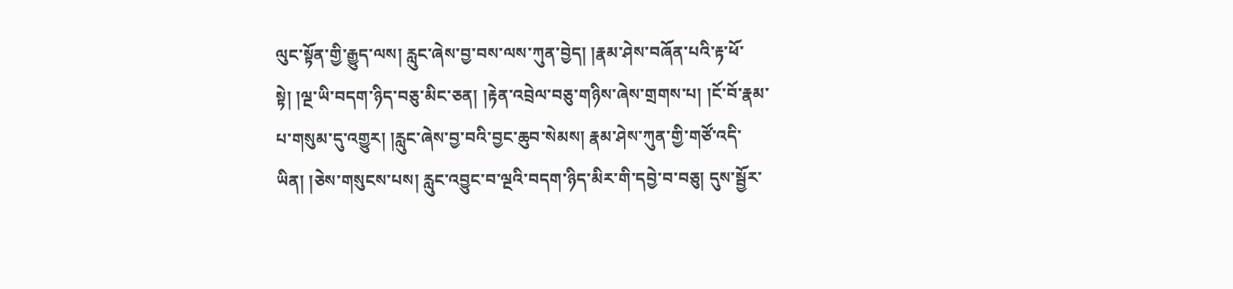ལུང་སྟོན་གྱི་རྒྱུད་ལས། རླུང་ཞེས་བྱ་བས་ལས་ཀུན་བྱེད། །རྣམ་ཤེས་བཞོན་པའི་རྟ་ཕོ་སྟེ། །ལྔ་ཡི་བདག་ཉིད་བཅུ་མིང་ཅན། །རྟེན་འབྲེལ་བཅུ་གཉིས་ཞེས་གྲགས་པ། །ངོ་བོ་རྣམ་པ་གསུམ་དུ་འགྱུར། །རླུང་ཞེས་བྱ་བའི་བྱང་ཆུབ་སེམས། རྣམ་ཤེས་ཀུན་གྱི་གཙོ་འདི་ཡིན། །ཅེས་གསུངས་པས། རླུང་འབྱུང་བ་ལྔའི་བདག་ཉིད་མིར་གི་དབྱེ་བ་བཅུ། དུས་སྦྱོར་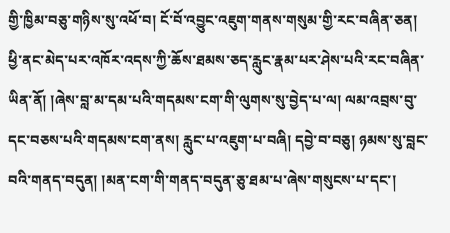གྱི་ཁྱིམ་བཅུ་གཉིས་སུ་འཕོ་བ། ངོ་བོ་འབྱུང་འཇུག་གནས་གསུམ་གྱི་རང་བཞིན་ཅན། ཕྱི་ནང་མེད་པར་འཁོར་འདས་ཀྱི་ཆོས་ཐམས་ཅད་རླུང་རྣམ་པར་ཤེས་པའི་རང་བཞིན་ཡིན་ནོ། །ཞེས་བླ་མ་དམ་པའི་གདམས་ངག་གི་ལུགས་སུ་བྱེད་པ་ལ། ལམ་འབྲས་བུ་དང་བཅས་པའི་གདམས་ངག་ནས། རླུང་པ་འཇུག་པ་བཞི། དབྱེ་བ་བཅུ། ཉམས་སུ་བླང་བའི་གནད་བདུན། །མན་ངག་གི་གནད་བདུན་ཅུ་ཐམ་པ་ཞེས་གསུངས་པ་དང་།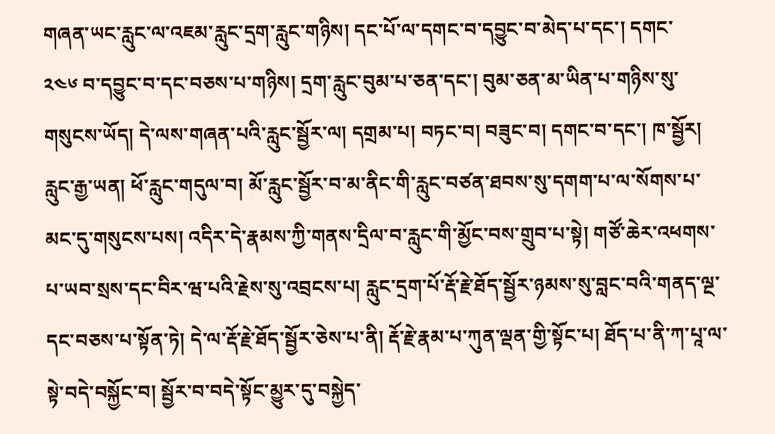གཞན་ཡང་རླུང་ལ་འཇམ་རླུང་དྲག་རླུང་གཉིས། དང་པོ་ལ་དགང་བ་དབྱུང་བ་མེད་པ་དང་། དགང་
༢༤༦ བ་དབྱུང་བ་དང་བཅས་པ་གཉིས། དྲག་རླུང་བུམ་པ་ཅན་དང་། བུམ་ཅན་མ་ཡིན་པ་གཉིས་སུ་གསུངས་ཡོད། དེ་ལས་གཞན་པའི་རླུང་སྦྱོར་ལ། དགྲམ་པ། བཏང་བ། བཟུང་བ། དགང་བ་དང་། ཁ་སྦྱོར། རླུང་རྒྱ་ཡན། ཕོ་རླུང་གདུལ་བ། མོ་རླུང་སྦྱོར་བ་མ་ནིང་གི་རླུང་བཙན་ཐབས་སུ་དགག་པ་ལ་སོགས་པ་མང་དུ་གསུངས་པས། འདིར་དེ་རྣམས་ཀྱི་གནས་དྲིལ་བ་རླུང་གི་མྱོང་བས་གྲུབ་པ་སྟེ། གཙོ་ཆེར་འཕགས་པ་ཡབ་སྲས་དང་བིར་ཝ་པའི་རྗེས་སུ་འབྲངས་པ། རླུང་དྲག་པོ་རྡོ་རྗེ་ཐོད་སྦྱོར་ཉམས་སུ་བླང་བའི་གནད་ལྔ་དང་བཅས་པ་སྟོན་ཏེ། དེ་ལ་རྡོ་རྗེ་ཐོད་སྦྱོར་ཅེས་པ་ནི། རྡོ་རྗེ་རྣམ་པ་ཀུན་ལྡན་གྱི་སྟོང་པ། ཐོད་པ་ནི་ཀ་པཱ་ལ་སྟེ་བདེ་བསྐྱོང་བ། སྦྱོར་བ་བདེ་སྟོང་མྱུར་དུ་བསྐྱེད་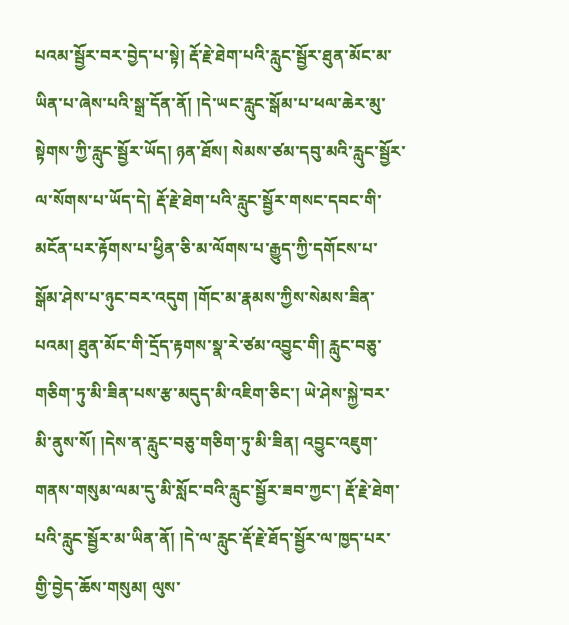པའམ་སྦྱོར་བར་བྱེད་པ་སྟེ། རྡོ་རྗེ་ཐེག་པའི་རླུང་སྦྱོར་ཐུན་མོང་མ་ཡིན་པ་ཞེས་པའི་སྒྲ་དོན་ནོ། །དེ་ཡང་རླུང་སྒོམ་པ་ཕལ་ཆེར་མུ་སྟེགས་ཀྱི་རླུང་སྦྱོར་ཡོད། ཉན་ཐོས། སེམས་ཙམ་དབུ་མའི་རླུང་སྦྱོར་ལ་སོགས་པ་ཡོད་དེ། རྡོ་རྗེ་ཐེག་པའི་རླུང་སྦྱོར་གསང་དབང་གི་མངོན་པར་རྟོགས་པ་ཕྱིན་ཅི་མ་ལོགས་པ་རྒྱུད་ཀྱི་དགོངས་པ་སྒོམ་ཤེས་པ་ཉུང་བར་འདུག །གོང་མ་རྣམས་ཀྱིས་སེམས་ཟིན་པའམ། ཐུན་མོང་གི་དྲོད་རྟགས་སྣ་རེ་ཙམ་འབྱུང་གི། རླུང་བཅུ་གཅིག་ཏུ་མི་ཟིན་པས་རྩ་མདུད་མི་འཇིག་ཅིང་། ཡེ་ཤེས་སྐྱེ་བར་མི་ནུས་སོ། །དེས་ན་རླུང་བཅུ་གཅིག་ཏུ་མི་ཟིན། འབྱུང་འཇུག་གནས་གསུམ་ལམ་དུ་མི་སློང་བའི་རླུང་སྦྱོར་ཟབ་ཀྱང་། རྡོ་རྗེ་ཐེག་པའི་རླུང་སྦྱོར་མ་ཡིན་ནོ། །དེ་ལ་རླུང་རྡོ་རྗེ་ཐོད་སྦྱོར་ལ་ཁྱད་པར་གྱི་བྱེད་ཆོས་གསུམ། ལུས་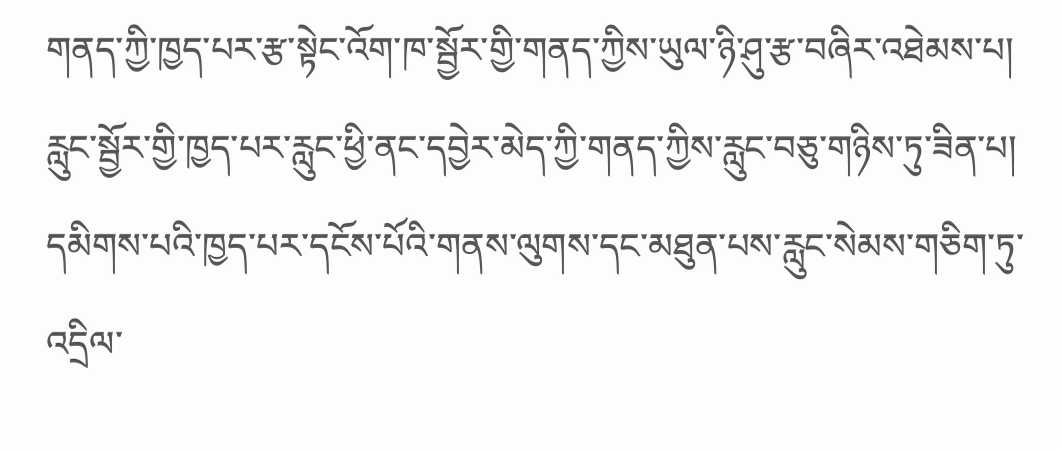གནད་ཀྱི་ཁྱད་པར་རྩ་སྟེང་འོག་ཁ་སྦྱོར་གྱི་གནད་ཀྱིས་ཡུལ་ཉི་ཤུ་རྩ་བཞིར་འཐེམས་པ། རླུང་སྦྱོར་གྱི་ཁྱད་པར་རླུང་ཕྱི་ནང་དབྱེར་མེད་ཀྱི་གནད་ཀྱིས་རླུང་བཅུ་གཉིས་ཏུ་ཟིན་པ། དམིགས་པའི་ཁྱད་པར་དངོས་པོའི་གནས་ལུགས་དང་མཐུན་པས་རླུང་སེམས་གཅིག་ཏུ་འདྲིལ་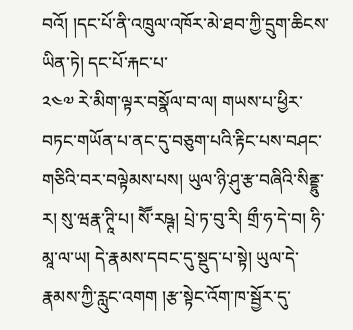བའོ། །དང་པོ་ནི་འཁྲུལ་འཁོར་མེ་ཐབ་ཀྱི་དྲུག་ཆིངས་ཡིན་ཏེ། དང་པོ་རྐང་པ་
༢༤༧ རེ་མིག་ལྟར་བསྣོལ་བ་ལ། གཡས་པ་ཕྱིར་བཏང་གཡོན་པ་ནང་དུ་བཅུག་པའི་རྟིང་པས་བཤང་གཅིའི་བར་བལྟེམས་པས། ཡུལ་ཉི་ཤུ་རྩ་བཞིའི་སིནྡྷུ་ར། སུ་ཝརྣ་ཊཱི་པ། སཽ་རཥྚ། པྲེ་ཏ་བུ་རི། གྲྀ་ཧ་དེ་བ། ཧི་མཱ་ལ་ཡ། དེ་རྣམས་དབང་དུ་སྡུད་པ་སྟེ། ཡུལ་དེ་རྣམས་ཀྱི་རླུང་འགག །རྩ་སྟེང་འོག་ཁ་སྦྱོར་དུ་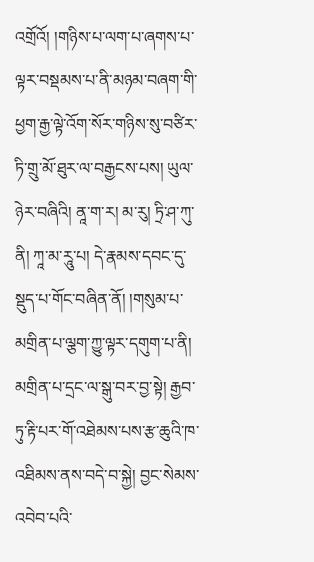འགྲོའོ། །གཉིས་པ་ལག་པ་ཞགས་པ་ལྟར་བསྡམས་པ་ནི་མཉམ་བཞག་གི་ཕྱག་རྒྱ་ལྟེ་འོག་སོར་གཉིས་སུ་བཙིར་ཏི་གྲུ་མོ་ཐུར་ལ་བརྒྱངས་པས། ཡུལ་ཉེར་བཞིའི། ནཱ་ག་ར། མ་རུ། ཏྲི་ཤ་ཀུ་ནི། ཀཱ་མ་རཱུ་པ། དེ་རྣམས་དབང་དུ་སྡུད་པ་གོང་བཞིན་ནོ། །གསུམ་པ་མགྲིན་པ་ལྕག་ཀྱུ་ལྟར་དགུག་པ་ནི། མགྲིན་པ་དྲང་ལ་སྒུ་བར་བྱ་སྟེ། རྒྱབ་ཏུ་རྟི་པར་གོ་འཐེམས་པས་རྩ་ཆུའི་ཁ་འཐིམས་ནས་བདེ་བ་སྐྱེ། བྱང་སེམས་འབེབ་པའི་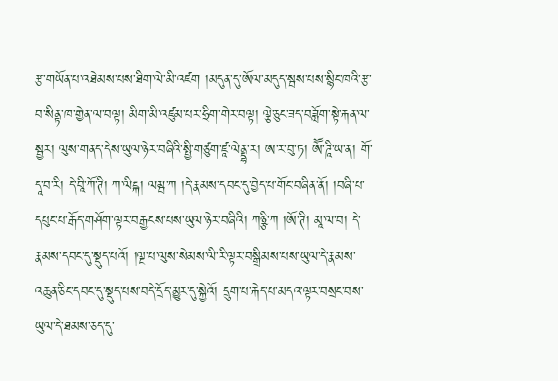རྩ་གཡོན་པ་འཐེམས་པས་ཐིག་ལེ་མི་འཛག །མདུན་དུ་ཨོལ་མདུད་སྦས་པས་སྙིང་ཁའི་རྩ་བ་སིནྟ་ཁ་གྱེན་ལ་བལྟ། མིག་མི་འཛུམ་པར་ཧྲིག་གེར་བལྟ། ལྕེ་ཅུང་ཟད་བཟློག་སྟེ་རྐན་ལ་སྦྱར། ལུས་གནད་དེས་ཡུལ་ཉེར་བཞིའི་སྤྱི་གཙུག་ཛཱ་ལེནྡྷ་ར། ཨ་ར་བུ་ཏ། ཨཽ་ཌཱི་ཡ་ན། གོ་དཱ་བ་རི། དེ་བཱི་ཀོ་ཊི། ཀ་ལིངྐ། ལམྦ་ཀ །དེ་རྣམས་དབང་དུ་བྱེད་པ་གོང་བཞིན་ནོ། །བཞི་པ་དཔུང་པ་རྒོད་གཤོག་ལྟར་བརྒྱངས་པས་ཡུལ་ཉེར་བཞིའི། ཀཉྩི་ཀ །ཨོ་ཊི། མཱ་ལ་བ། དེ་རྣམས་དབང་དུ་སྡུད་པའོ། །ལྔ་པ་ལུས་སེམས་ལི་རི་ལྟར་བསྒྲིམས་པས་ཡུལ་དེ་རྣམས་འཆུན་ཅིང་དབང་དུ་སྡུད་པས་བདེ་དྲོད་མྱུར་དུ་སྐྱེའོ། དྲུག་པ་རྐེད་པ་མདའ་ལྟར་བསྲང་བས་ཡུལ་དེ་ཐམས་ཅད་དུ་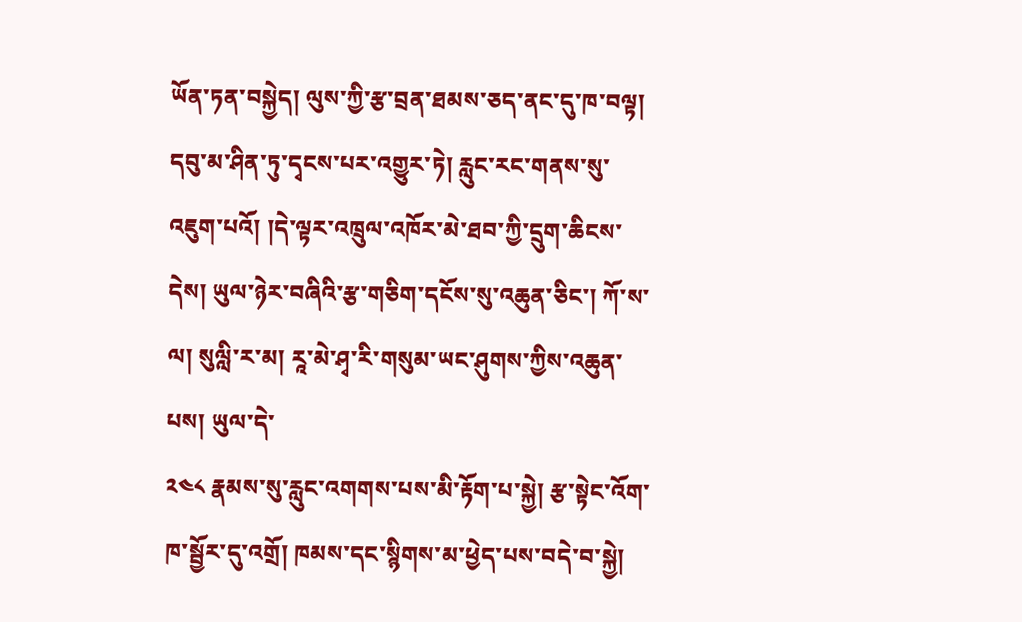ཡོན་ཏན་བསྐྱེད། ལུས་ཀྱི་རྩ་བྲན་ཐམས་ཅད་ནང་དུ་ཁ་བལྟ། དབུ་མ་ཤིན་ཏུ་དྭངས་པར་འགྱུར་ཏེ། རླུང་རང་གནས་སུ་འཇུག་པའོ། །དེ་ལྟར་འཁྲུལ་འཁོར་མེ་ཐབ་ཀྱི་དྲུག་ཆིངས་དེས། ཡུལ་ཉེར་བཞིའི་རྩ་གཅིག་དངོས་སུ་འཆུན་ཅིང་། ཀོ་ས་ལ། སུལླི་ར་མ། རཱ་མེ་ཤྭ་རི་གསུམ་ཡང་ཤུགས་ཀྱིས་འཆུན་པས། ཡུལ་དེ་
༢༤༨ རྣམས་སུ་རླུང་འགགས་པས་མི་རྟོག་པ་སྐྱེ། རྩ་སྟེང་འོག་ཁ་སྦྱོར་དུ་འགྲོ། ཁམས་དང་སྙིགས་མ་ཕྱེད་པས་བདེ་བ་སྐྱེ།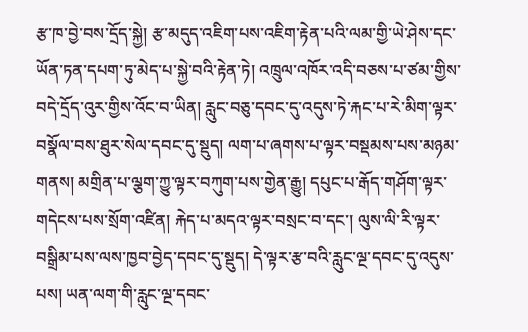རྩ་ཁ་བྱེ་བས་དྲོད་སྐྱེ། རྩ་མདུད་འཇིག་པས་འཇིག་རྟེན་པའི་ལམ་གྱི་ཡེ་ཤེས་དང་ཡོན་ཏན་དཔག་ཏུ་མེད་པ་སྐྱེ་བའི་རྟེན་ཏེ། འཁྲུལ་འཁོར་འདི་བཅས་པ་ཙམ་གྱིས་བདེ་དྲོད་འུར་གྱིས་འོང་བ་ཡིན། རླུང་བཅུ་དབང་དུ་འདུས་ཏེ་རྐང་པ་རེ་མིག་ལྟར་བསྣོལ་བས་ཐུར་སེལ་དབང་དུ་སྡུད། ལག་པ་ཞགས་པ་ལྟར་བསྡམས་པས་མཉམ་གནས། མགྲིན་པ་ལྕག་ཀྱུ་ལྟར་བཀུག་པས་གྱེན་རྒྱུ། དཔུང་པ་རྒོད་གཤོག་ལྟར་གདེངས་པས་སྲོག་འཛིན། རྐེད་པ་མདའ་ལྟར་བསྲང་བ་དང་། ལུས་ལི་རི་ལྟར་བསྒྲིམ་པས་ལས་ཁྱབ་བྱེད་དབང་དུ་སྡུད། དེ་ལྟར་རྩ་བའི་རླུང་ལྔ་དབང་དུ་འདུས་པས། ཡན་ལག་གི་རླུང་ལྔ་དབང་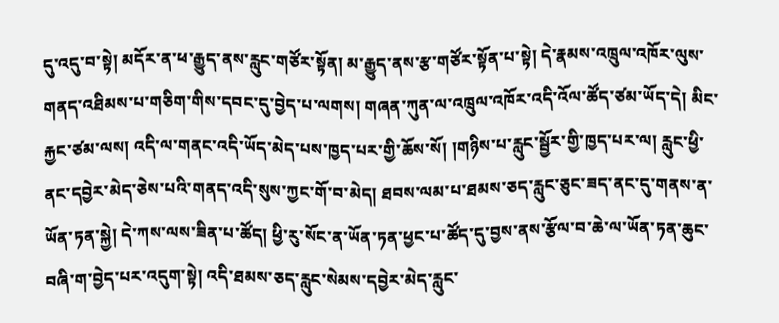དུ་འདུ་བ་སྟེ། མདོར་ན་ཕ་རྒྱུད་ནས་རླུང་གཙོར་སྟོན། མ་རྒྱུད་ནས་རྩ་གཙོར་སྟོན་པ་སྟེ། དེ་རྣམས་འཁྲུལ་འཁོར་ལུས་གནད་འཐིམས་པ་གཅིག་གིས་དབང་དུ་བྱེད་པ་ལགས། གཞན་ཀུན་ལ་འཁྲུལ་འཁོར་འདི་འོལ་ཚོད་ཙམ་ཡོད་དེ། མིང་རྐྱང་ཙམ་ལས། འདི་ལ་གནང་འདི་ཡོད་མེད་པས་ཁྱད་པར་གྱི་ཆོས་སོ། །གཉིས་པ་རླུང་སྦྱོར་གྱི་ཁྱད་པར་ལ། རླུང་ཕྱི་ནང་དབྱེར་མེད་ཅེས་པའི་གནད་འདི་སུས་ཀྱང་གོ་བ་མེད། ཐབས་ལམ་པ་ཐམས་ཅད་རླུང་ཅུང་ཟད་ནང་དུ་གནས་ན་ཡོན་ཏན་སྐྱེ། དེ་ཀས་ལས་ཟིན་པ་ཚོད། ཕྱི་རུ་སོང་ན་ཡོན་ཏན་ཕྱང་པ་ཚོད་དུ་བྱས་ནས་རྩོལ་བ་ཆེ་ལ་ཡོན་ཏན་ཆུང་བཞི་ག་བྱེད་པར་འདུག་སྟེ། འདི་ཐམས་ཅད་རླུང་སེམས་དབྱེར་མེད་རླུང་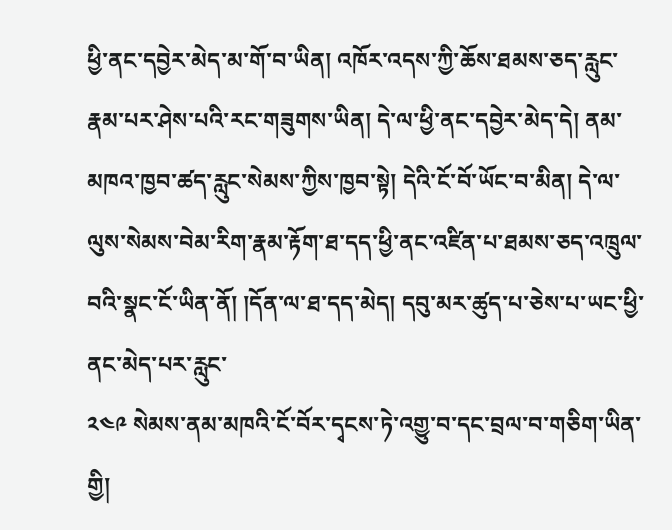ཕྱི་ནང་དབྱེར་མེད་མ་གོ་བ་ཡིན། འཁོར་འདས་ཀྱི་ཆོས་ཐམས་ཅད་རླུང་རྣམ་པར་ཤེས་པའི་རང་གཟུགས་ཡིན། དེ་ལ་ཕྱི་ནང་དབྱེར་མེད་དེ། ནམ་མཁའ་ཁྱབ་ཚད་རླུང་སེམས་ཀྱིས་ཁྱབ་སྟེ། དེའི་ངོ་བོ་ཡོང་བ་མིན། དེ་ལ་ལུས་སེམས་བེམ་རིག་རྣམ་རྟོག་ཐ་དད་ཕྱི་ནང་འཛིན་པ་ཐམས་ཅད་འཁྲུལ་བའི་སྣང་ངོ་ཡིན་ནོ། །དོན་ལ་ཐ་དད་མེད། དབུ་མར་ཚུད་པ་ཅེས་པ་ཡང་ཕྱི་ནང་མེད་པར་རླུང་
༢༤༩ སེམས་ནམ་མཁའི་ངོ་བོར་དྭངས་ཏེ་འགྱུ་བ་དང་བྲལ་བ་གཅིག་ཡིན་གྱི།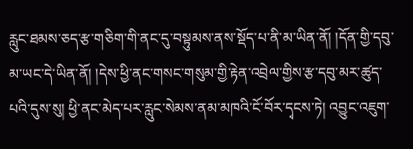རླུང་ཐམས་ཅད་རྩ་གཅིག་གི་ནང་དུ་བསྟུམས་ནས་སྡོད་པ་ནི་མ་ཡིན་ནོ། །དོན་གྱི་དབུ་མ་ཡང་དེ་ཡིན་ནོ། །དེས་ཕྱི་ནང་གསང་གསུམ་གྱི་རྟེན་འབྲེལ་གྱིས་རྩ་དབུ་མར་ཚུད་པའི་དུས་སུ། ཕྱི་ནང་མེད་པར་རླུང་སེམས་ནམ་མཁའི་ངོ་བོར་དྭངས་ཏེ། འབྱུང་འཇུག་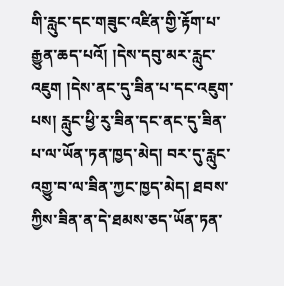གི་རླུང་དང་གཟུང་འཛིན་གྱི་རྟོག་པ་རྒྱུན་ཆད་པའོ། །དེས་དབུ་མར་རླུང་འཇུག །དེས་ནང་དུ་ཟིན་པ་དང་འཇུག་པས། རླུང་ཕྱི་རུ་ཟིན་དང་ནང་དུ་ཟིན་པ་ལ་ཡོན་ཏན་ཁྱད་མེད། བར་དུ་རླུང་འགྱུ་བ་ལ་ཟིན་ཀྱང་ཁྱད་མེད། ཐབས་ཀྱིས་ཟིན་ན་དེ་ཐམས་ཅད་ཡོན་ཏན་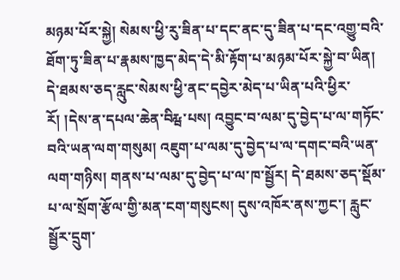མཉམ་པོར་སྐྱེ། སེམས་ཕྱི་རུ་ཟིན་པ་དང་ནང་དུ་ཟིན་པ་དང་འགྱུ་བའི་ཐོག་ཏུ་ཟིན་པ་རྣམས་ཁྱད་མེད་དེ་མི་རྟོག་པ་མཉམ་པོར་སྐྱེ་བ་ཡིན། དེ་ཐམས་ཅད་རླུང་སེམས་ཕྱི་ནང་དབྱེར་མེད་པ་ཡིན་པའི་ཕྱིར་རོ། །དེས་ན་དཔལ་ཆེན་བིརྺ་པས། འབྱུང་བ་ལམ་དུ་བྱེད་པ་ལ་གཏོང་བའི་ཡན་ལག་གསུམ། འཇུག་པ་ལམ་དུ་བྱེད་པ་ལ་དགང་བའི་ཡན་ལག་གཉིས། གནས་པ་ལམ་དུ་བྱེད་པ་ལ་ཁ་སྦྱོར། དེ་ཐམས་ཅད་སྡོམ་པ་ལ་སྲོག་རྩོལ་གྱི་མན་ངག་གསུངས། དུས་འཁོར་ནས་ཀྱང་། རླུང་སྦྱོར་དྲུག་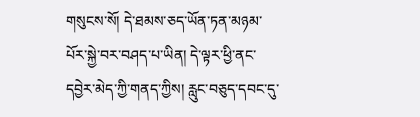གསུངས་སོ། དེ་ཐམས་ཅད་ཡོན་ཏན་མཉམ་པོར་སྐྱེ་བར་བཤད་པ་ཡིན། དེ་ལྟར་ཕྱི་ནང་དབྱེར་མེད་ཀྱི་གནད་ཀྱིས། རླུང་བཅུད་དབང་དུ་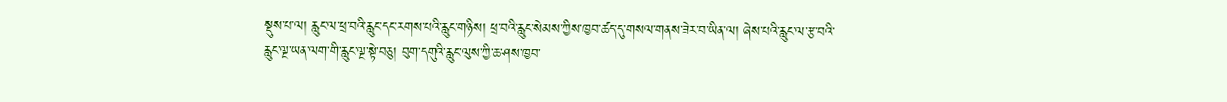སྡུས་པ་ལ། རླུང་ལ་ཕྲ་བའི་རླུང་དང་རགས་པའི་རླུང་གཉིས། ཕྲ་བའི་རླུང་སེམས་ཀྱིས་ཁྱབ་ཚད་དུ་གསལ་གནས་ཟེར་བ་ཡིན་ལ། ཞེས་པའི་རླུང་ལ་རྩ་བའི་རླུང་ལྔ་ཡན་ལག་གི་རླུང་ལྔ་སྟེ་བཅུ། བུག་དགུའི་རླུང་ལུས་ཀྱི་ཆ་ཤས་ཁྱབ་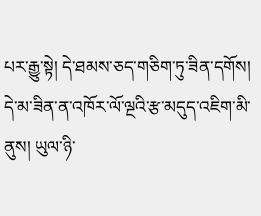པར་རྒྱུ་སྟེ། དེ་ཐམས་ཅད་གཅིག་ཏུ་ཟིན་དགོས། དེ་མ་ཟིན་ན་འཁོར་ལོ་ལྔའི་རྩ་མདུད་འཇིག་མི་ནུས། ཡུལ་ཉི་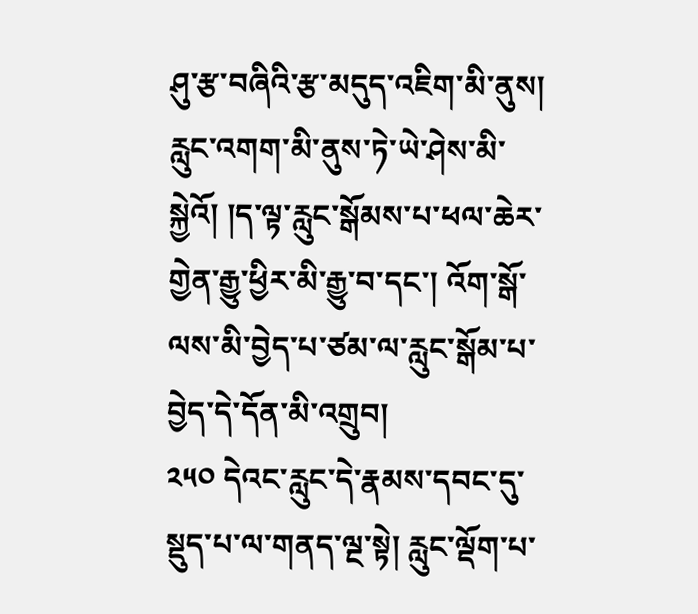ཤུ་རྩ་བཞིའི་རྩ་མདུད་འཇིག་མི་ནུས། རླུང་འགག་མི་ནུས་ཏེ་ཡེ་ཤེས་མི་སྐྱེའོ། །ད་ལྟ་རླུང་སྒོམས་པ་ཕལ་ཆེར་གྱེན་རྒྱུ་ཕྱིར་མི་རྒྱུ་བ་དང་། འོག་སྒོ་ལས་མི་བྱེད་པ་ཙམ་ལ་རླུང་སྒོམ་པ་བྱེད་དེ་དོན་མི་འགྲུབ།
༢༥༠ དེའང་རླུང་དེ་རྣམས་དབང་དུ་སྡུད་པ་ལ་གནད་ལྔ་སྟེ། རླུང་ལྡོག་པ་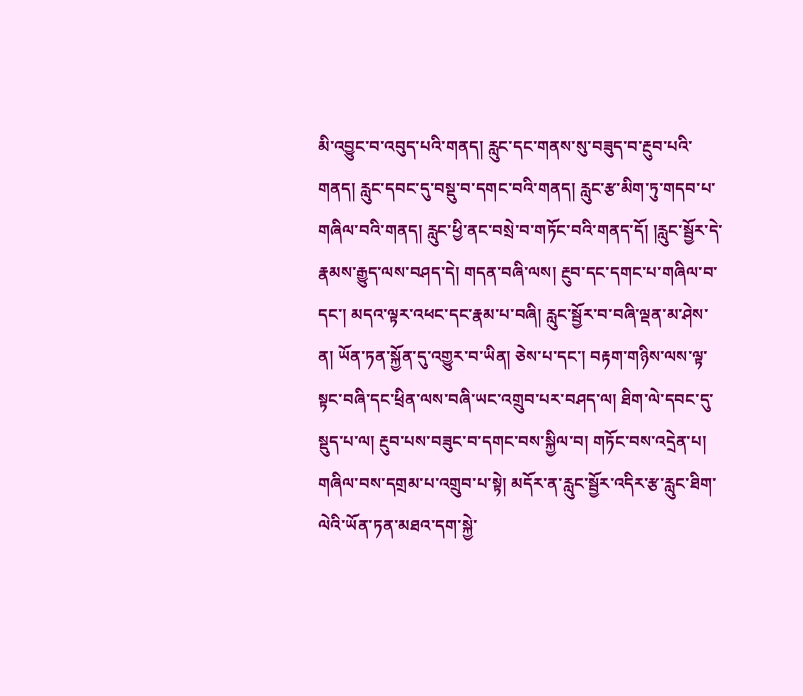མི་འབྱུང་བ་འབུད་པའི་གནད། རླུང་དང་གནས་སུ་བཟུད་བ་རྔུབ་པའི་གནད། རླུང་དབང་དུ་བསྡུ་བ་དགང་བའི་གནད། རླུང་རྩ་མིག་ཏུ་གདབ་པ་གཞིལ་བའི་གནད། རླུང་ཕྱི་ནང་བསྲེ་བ་གཏོང་བའི་གནད་དོ། །རླུང་སྦྱོར་དེ་རྣམས་རྒྱུད་ལས་བཤད་དེ། གདན་བཞི་ལས། རྔུབ་དང་དགང་པ་གཞིལ་བ་དང་། མདའ་ལྟར་འཕང་དང་རྣམ་པ་བཞི། རླུང་སྦྱོར་བ་བཞི་ལྡན་མ་ཤེས་ན། ཡོན་ཏན་སྐྱོན་དུ་འགྱུར་བ་ཡིན། ཅེས་པ་དང་། བརྟག་གཉིས་ལས་ལྟ་སྟང་བཞི་དང་ཕྲིན་ལས་བཞི་ཡང་འགྲུབ་པར་བཤད་ལ། ཐིག་ལེ་དབང་དུ་སྡུད་པ་ལ། རྔུབ་པས་བཟུང་བ་དགང་བས་སྐྱིལ་བ། གཏོང་བས་འདྲེན་པ། གཞིལ་བས་དགྲམ་པ་འགྲུབ་པ་སྟེ། མདོར་ན་རླུང་སྦྱོར་འདིར་རྩ་རླུང་ཐིག་ལེའི་ཡོན་ཏན་མཐའ་དག་སྐྱེ་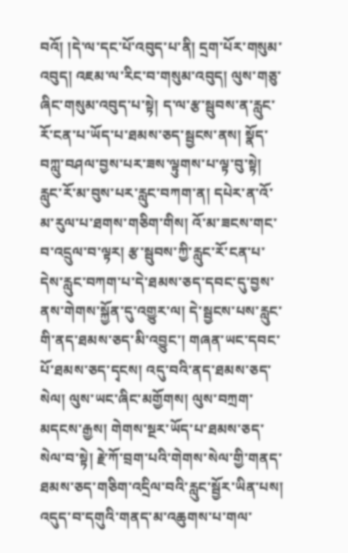བའོ། །དེ་ལ་དང་པོ་འབུད་པ་ནི། དྲག་པོར་གསུམ་འབུད། འཇམ་ལ་རིང་བ་གསུམ་འབུད། ལུས་གཅུ་ཞིང་གསུམ་འབུད་པ་སྟེ། ད་ལ་རྩ་སྦུབས་ན་རླུང་རོ་ངན་པ་ཡོད་པ་ཐམས་ཅད་སྦྱངས་ནས། སྣོད་བཀླུ་བཤལ་བྱས་པར་ཟས་ལྟུགས་པ་ལྟ་བུ་སྟེ། རླུང་རོ་མ་བུས་པར་རླུང་བཀག་ན། དཔེར་ན་འོ་མ་རུལ་པ་ཐགས་གཅིག་གིས། འོ་མ་ཟངས་གང་བ་འདྲུལ་བ་ལྟར། རྩ་སྦུབས་ཀྱི་རླུང་རོ་ངན་པ་དེས་རླུང་བཀག་པ་དེ་ཐམས་ཅད་དབང་དུ་བྱས་ནས་གེགས་སྐྱོན་དུ་འགྱུར་ལ། དེ་སྦྱངས་པས་རླུང་གི་ནད་ཐམས་ཅད་མི་འབྱུང་། གཞན་ཡང་དབང་པོ་ཐམས་ཅད་དྭངས། འདུ་བའི་ནད་ཐམས་ཅད་སེལ། ལུས་ཡང་ཞིང་མགྱོགས། ལུས་བཀྲག་མདངས་རྒྱས། གེགས་སྔར་ཡོད་པ་ཐམས་ཅད་སེལ་བ་སྟེ། རྗེ་ཀོ་བྲག་པའི་གེགས་སེལ་གྱི་གནད་ཐམས་ཅད་གཅིག་འདྲིལ་བའི་རླུང་སྦྱོར་ཡིན་པས། འདུད་བ་དགུའི་གནད་མ་འཆུགས་པ་གལ་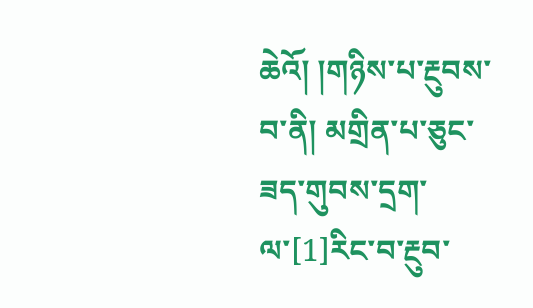ཆེའོ། །གཉིས་པ་རྔུབས་བ་ནི། མགྲིན་པ་ཅུང་ཟད་གུབས་དྲག་ལ་[1]རིང་བ་རྔུབ་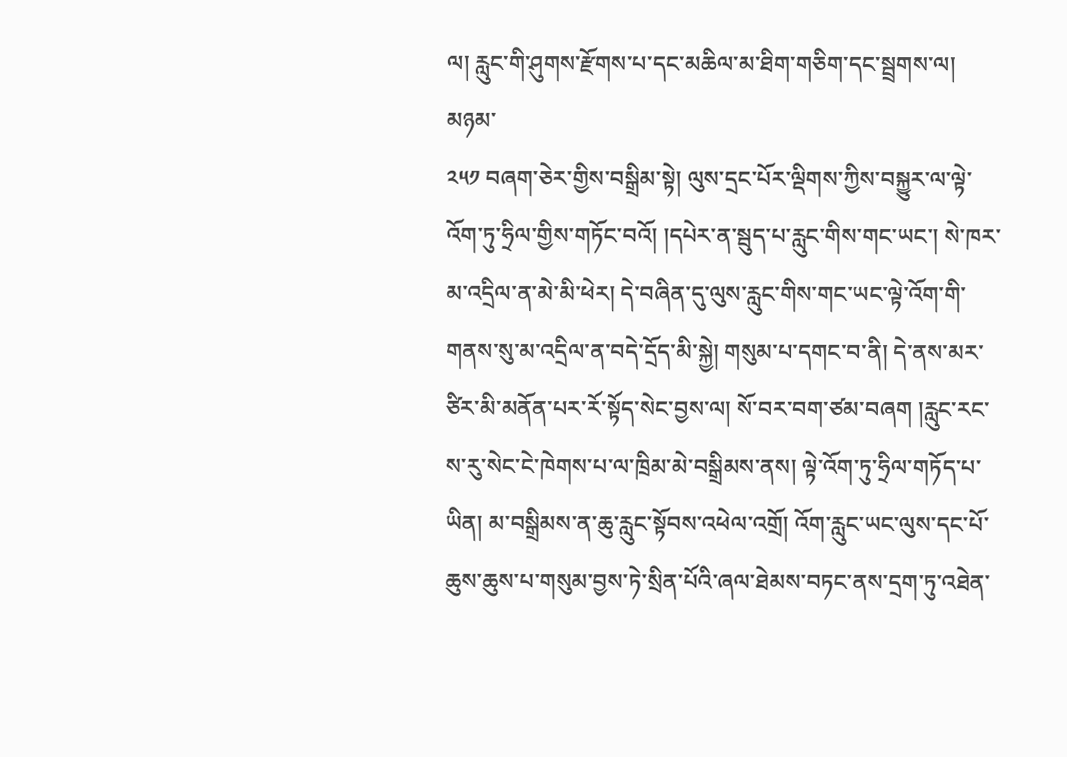ལ། རླུང་གི་ཤུགས་རྫོགས་པ་དང་མཆིལ་མ་ཐིག་གཅིག་དང་སྦྲགས་ལ། མཉམ་
༢༥༡ བཞག་ཅེར་གྱིས་བསྒྲིམ་སྟེ། ལུས་དྲང་པོར་ལྡིགས་ཀྱིས་བསྐྱུར་ལ་ལྟེ་འོག་ཏུ་ཧྲིལ་གྱིས་གཏོང་བའོ། །དཔེར་ན་སྦུད་པ་རླུང་གིས་གང་ཡང་། སེ་ཁར་མ་འདྲིལ་ན་མེ་མི་ཕེར། དེ་བཞིན་དུ་ལུས་རླུང་གིས་གང་ཡང་ལྟེ་འོག་གི་གནས་སུ་མ་འདྲིལ་ན་བདེ་དྲོད་མི་སྐྱེ། གསུམ་པ་དགང་བ་ནི། དེ་ནས་མར་ཙིར་མི་མནོན་པར་རོ་སྟོད་སེང་བྱས་ལ། སོ་བར་བག་ཙམ་བཞག །རླུང་རང་ས་རུ་སེང་ངེ་ཁེགས་པ་ལ་ཁྲིམ་མེ་བསྒྲིམས་ནས། ལྟེ་འོག་ཏུ་ཧྲིལ་གཏོད་པ་ཡིན། མ་བསྒྲིམས་ན་ཆུ་རླུང་སྟོབས་འཕེལ་འགྲོ། འོག་རླུང་ཡང་ལུས་དང་པོ་ཆུས་ཆུས་པ་གསུམ་བྱས་ཏེ་སྲིན་པོའི་ཞལ་ཐེམས་བཏང་ནས་དྲག་ཏུ་འཐེན་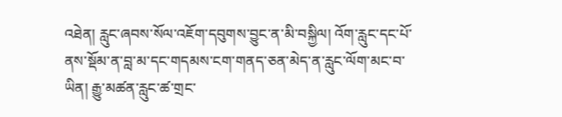འཐེན། རླུང་ཞབས་སོལ་འཇོག་དབུགས་བྱུང་ན་མི་བསྐྱིལ། འོག་རླུང་དང་པོ་ནས་སྡོམ་ན་བླ་མ་དང་གདམས་ངག་གནད་ཅན་མེད་ན་རླུང་ལོག་མང་བ་ཡིན། རྒྱུ་མཚན་རླུང་ཚ་གྲང་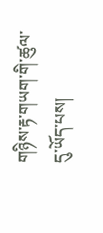གཉིས་རྟ་གཡག་གི་ཚུལ་དུ་ཡོད་པས།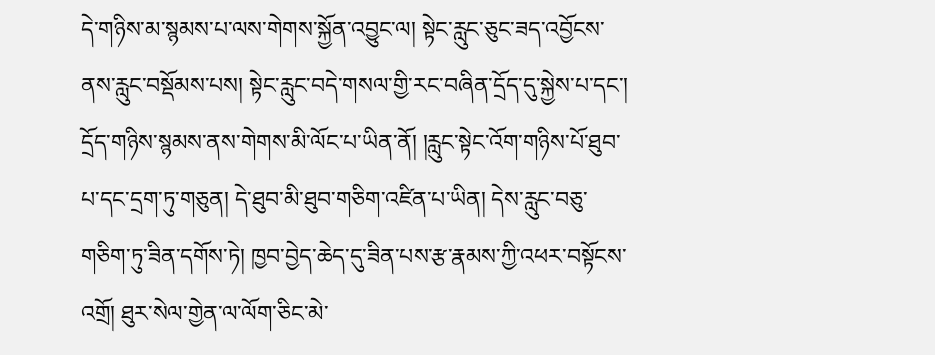དེ་གཉིས་མ་སྙམས་པ་ལས་གེགས་སྐྱོན་འབྱུང་ལ། སྟེང་རླུང་ཅུང་ཟད་འབྱོངས་ནས་རླུང་བསྡོམས་པས། སྟེང་རླུང་བདེ་གསལ་གྱི་རང་བཞིན་དྲོད་དུ་སྐྱེས་པ་དང་། དྲོད་གཉིས་སྙམས་ནས་གེགས་མི་ལོང་པ་ཡིན་ནོ། །རླུང་སྟེང་འོག་གཉིས་པོ་ཐུབ་པ་དང་དྲག་ཏུ་གཅུན། དེ་ཐུབ་མི་ཐུབ་གཅིག་འཛིན་པ་ཡིན། དེས་རླུང་བཅུ་གཅིག་ཏུ་ཟིན་དགོས་ཏེ། ཁྱབ་བྱེད་ཆེད་དུ་ཟིན་པས་རྩ་རྣམས་ཀྱི་འཕར་བསྟོངས་འགྲོ། ཐུར་སེལ་གྱེན་ལ་ལོག་ཅིང་མེ་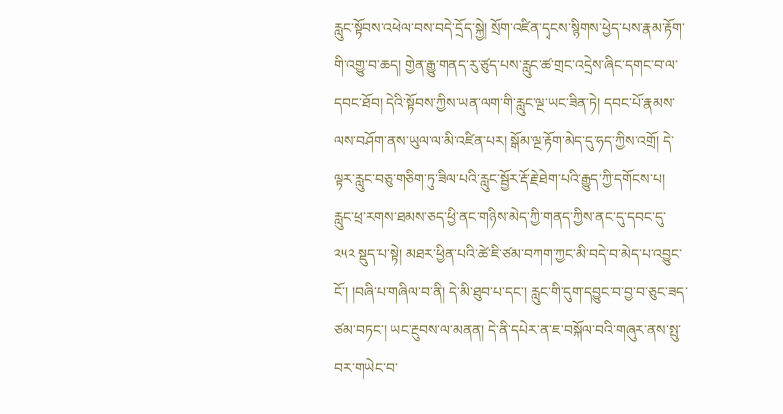རླུང་སྟོབས་འཕེལ་བས་བདེ་དྲོད་སྐྱེ། སྲོག་འཛིན་དྭངས་སྙིགས་ཕྱེད་པས་རྣམ་རྟོག་གི་འགྱུ་བ་ཆད། གྱེན་རྒྱུ་གནད་རུ་ཙུད་པས་རླུང་ཚ་གྲང་འདྲེས་ཞིང་དགང་བ་ལ་དབང་ཐོབ། དེའི་སྟོབས་ཀྱིས་ཡན་ལག་གི་རླུང་ལྔ་ཡང་ཟིན་ཏེ། དབང་པོ་རྣམས་ལས་བཤོག་ནས་ཡུལ་ལ་མི་འཛིན་པར། སྒོམ་ལྔ་རྟོག་མེད་དུ་ཧད་ཀྱིས་འགྲོ། དེ་ལྟར་རླུང་བཅུ་གཅིག་ཏུ་ཟིལ་པའི་རླུང་སྦྱོར་རྡོ་རྗེ་ཐེག་པའི་རྒྱུད་ཀྱི་དགོངས་པ། རླུང་ཕྲ་རགས་ཐམས་ཅད་ཕྱི་ནང་གཉིས་མེད་ཀྱི་གནད་ཀྱིས་ནང་དུ་དབང་དུ་
༢༥༢ སྡུད་པ་སྟེ། མཐར་ཕྱིན་པའི་ཚེ་ཇི་ཙམ་བཀག་ཀྱང་མི་བདེ་བ་མེད་པ་འབྱུང་ངོ་། །བཞི་པ་གཞིལ་བ་ནི། དེ་མི་ཐུབ་པ་དང་། རླུང་གི་དུག་དབྱུང་བ་བྱ་བ་ཅུང་ཟད་ཙམ་བཏང་། ཡང་རྔུབས་ལ་མནན། དེ་ནི་དཔེར་ན་ཇ་བསྐོལ་བའི་གཞུར་ནས་སྤུ་བར་གཡེང་བ་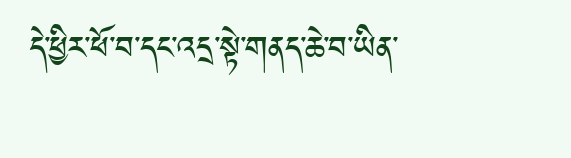དེ་ཕྱིར་ཕོ་བ་དང་འདྲ་སྟེ་གནད་ཆེ་བ་ཡིན་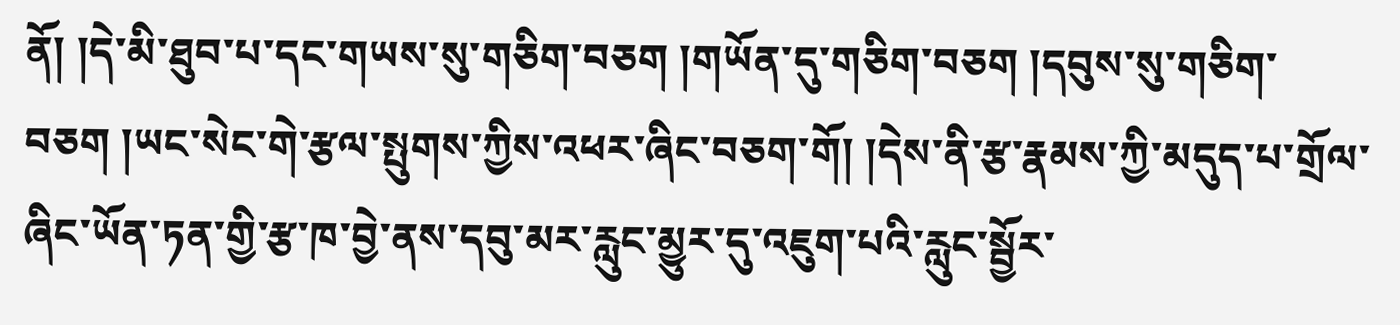ནོ། །དེ་མི་ཐུབ་པ་དང་གཡས་སུ་གཅིག་བཅག །གཡོན་དུ་གཅིག་བཅག །དབུས་སུ་གཅིག་བཅག །ཡང་སེང་གེ་རྩལ་སྤུགས་ཀྱིས་འཕར་ཞིང་བཅག་གོ། །དེས་ནི་རྩ་རྣམས་ཀྱི་མདུད་པ་གྲོལ་ཞིང་ཡོན་ཏན་གྱི་རྩ་ཁ་བྱེ་ནས་དབུ་མར་རླུང་མྱུར་དུ་འཇུག་པའི་རླུང་སྦྱོར་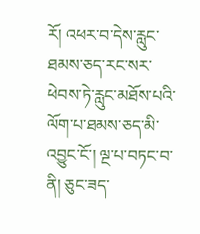རོ། འཕར་བ་དེས་རླུང་ཐམས་ཅད་རང་སར་ཕེབས་ཏེ་རླུང་མཐོས་པའི་ལོག་པ་ཐམས་ཅད་མི་འབྱུང་ངོ་། ལྔ་པ་བཏང་བ་ནི། ཅུང་ཟད་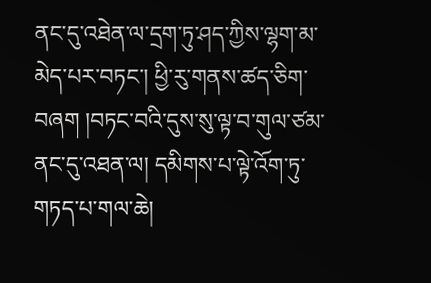ནང་དུ་འཐེན་ལ་དྲག་ཏུ་ཤད་ཀྱིས་ལྷག་མ་མེད་པར་བཏང་། ཕྱི་རུ་གནས་ཚད་ཅིག་བཞག །བཏང་བའི་དུས་སུ་ལྟ་བ་གུལ་ཙམ་ནང་དུ་འཐན་ལ། དམིགས་པ་ལྟེ་འོག་ཏུ་གཏད་པ་གལ་ཆེ།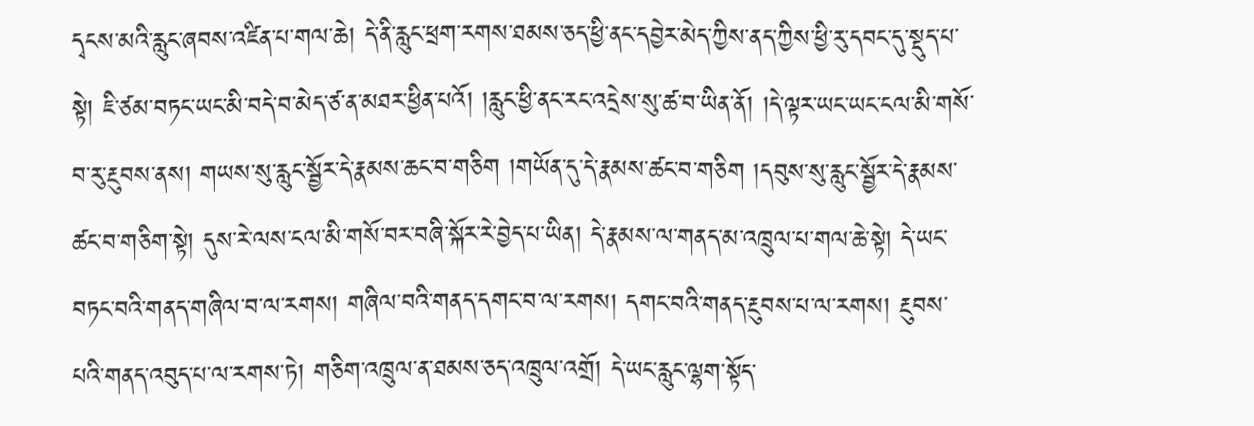དྭངས་མའི་རླུང་ཞབས་འཛིན་པ་གལ་ཆེ། དེ་ནི་རླུང་ཕྲག་རགས་ཐམས་ཅད་ཕྱི་ནང་དབྱེར་མེད་ཀྱིས་ནད་ཀྱིས་ཕྱི་རུ་དབང་དུ་སྡུད་པ་སྟེ། ཇི་ཙམ་བཏང་ཡང་མི་བདེ་བ་མེད་ཙ་ན་མཐར་ཕྱིན་པའོ། །རླུང་ཕྱི་ནང་རང་འདྲེས་སུ་ཚ་བ་ཡིན་ནོ། །དེ་ལྟར་ཡང་ཡང་ངལ་མི་གསོ་བ་རུ་རྔུབས་ནས། གཡས་སུ་རླུང་སྦྱོར་དེ་རྣམས་ཆང་བ་གཅིག །གཡོན་དུ་དེ་རྣམས་ཚང་བ་གཅིག །དབུས་སུ་རླུང་སྦྱོར་དེ་རྣམས་ཚང་བ་གཅིག་སྟེ། དུས་རེ་ལས་ངལ་མི་གསོ་བར་བཞི་སྐོར་རེ་བྱེད་པ་ཡིན། དེ་རྣམས་ལ་གནད་མ་འཁྲུལ་པ་གལ་ཆེ་སྟེ། དེ་ཡང་བཏང་བའི་གནད་གཞིལ་བ་ལ་རགས། གཞིལ་བའི་གནད་དགང་བ་ལ་རགས། དགང་བའི་གནད་རྔུབས་པ་ལ་རགས། རྔུབས་པའི་གནད་འབུད་པ་ལ་རགས་ཏེ། གཅིག་འཁྲུལ་ན་ཐམས་ཅད་འཁྲུལ་འགྲོ། དེ་ཡང་རླུང་ལྷག་སྟོད་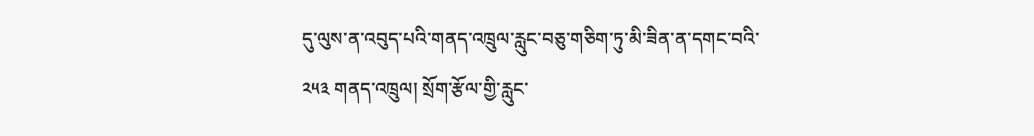དུ་ལུས་ན་འབུད་པའི་གནད་འཁྲུལ་རླུང་བཅུ་གཅིག་ཏུ་མི་ཟིན་ན་དགང་བའི་
༢༥༣ གནད་འཁྲུལ། སྲོག་རྩོལ་གྱི་རླུང་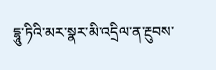དྷཱུ་ཏིའི་མར་སྣར་མི་འདྲིལ་ན་རྔུབས་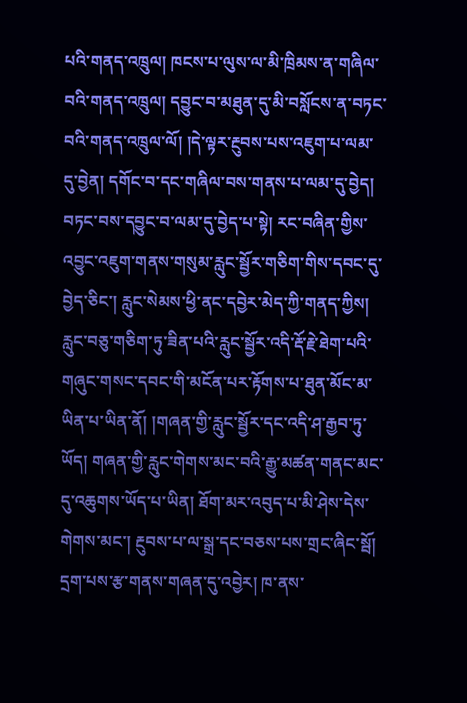པའི་གནད་འཁྲུལ། ཁངས་པ་ལུས་ལ་མི་ཁྲིམས་ན་གཞིལ་བའི་གནད་འཁྲུལ། དབྱུང་བ་མཐུན་དུ་མི་བསློངས་ན་བཏང་བའི་གནད་འཁྲུལ་ལོ། །དེ་ལྟར་རྔུབས་པས་འཇུག་པ་ལམ་དུ་བྱེན། དགོང་བ་དང་གཞིལ་བས་གནས་པ་ལམ་དུ་བྱེད། བཏང་བས་དབྱུང་བ་ལམ་དུ་བྱེད་པ་སྟེ། རང་བཞིན་གྱིས་འབྱུང་འཇུག་གནས་གསུམ་རླུང་སྦྱོར་གཅིག་གིས་དབང་དུ་བྱེད་ཅིང་། རླུང་སེམས་ཕྱི་ནང་དབྱེར་མེད་ཀྱི་གནད་ཀྱིས། རླུང་བཅུ་གཅིག་ཏུ་ཟིན་པའི་རླུང་སྦྱོར་འདི་རྡོ་རྗེ་ཐེག་པའི་གཞུང་གསང་དབང་གི་མངོན་པར་རྟོགས་པ་ཐུན་མོང་མ་ཡིན་པ་ཡིན་ནོ། །གཞན་གྱི་རླུང་སྦྱོར་དང་འདི་ཤ་རྒྱབ་ཏུ་ཡོད། གཞན་གྱི་རླུང་གེགས་མང་བའི་རྒྱུ་མཚན་གནང་མང་དུ་འཆུགས་ཡོད་པ་ཡིན། ཐོག་མར་འབུད་པ་མི་ཤེས་དེས་གེགས་མང་། རྔུབས་པ་ལ་སྒྲ་དང་བཅས་པས་གྲང་ཞིང་སྦོ། དྲག་པས་རྩ་གནས་གཞན་དུ་འབྱེར། ཁ་ནས་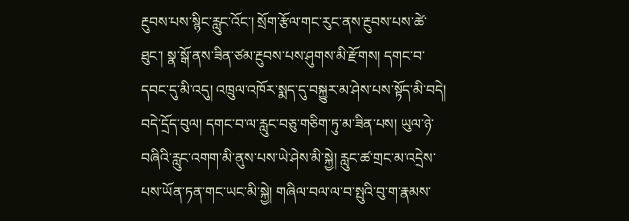རྔུབས་པས་སྙིང་རླུང་འོང་། སྲོག་རྩོལ་གང་རུང་ནས་རྔུབས་པས་ཚེ་ཐུང་། སྣ་སྒོ་ནས་ཟིན་ཙམ་རྔུབས་པས་ཤུགས་མི་རྫོགས། དགང་བ་དབང་དུ་མི་འདུ། འཁྲུལ་འཁོར་སྨད་དུ་བསྐྱུར་མ་ཤེས་པས་སྟོད་མི་བདེ། བདེ་དྲོད་བུལ། དགང་བ་ལ་རླུང་བཅུ་གཅིག་ཏུ་མ་ཟིན་པས། ཡུལ་ཉེ་བཞིའི་རླུང་འགག་མི་ནུས་པས་ཡེ་ཤེས་མི་སྐྱེ། རླུང་ཚ་གྲང་མ་འདྲེས་པས་ཡོན་ཏན་གང་ཡང་མི་སྐྱེ། གཞིལ་བལ་ལ་བ་སྤུའི་བུ་ག་རྣམས་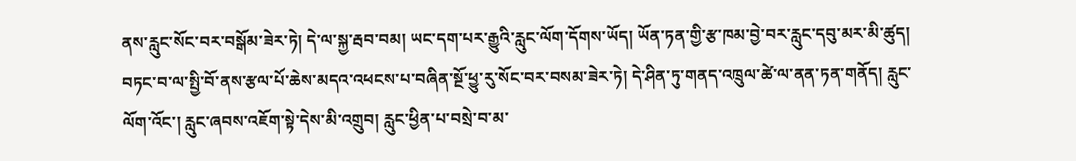ནས་རླུང་སོང་བར་བསྒོམ་ཟེར་ཏེ། དེ་ལ་སྐྱ་རྦབ་བམ། ཡང་དག་པར་རྒྱུའི་རླུང་ལོག་དོགས་ཡོད། ཡོན་ཏན་གྱི་རྩ་ཁམ་བྱེ་བར་རླུང་དབུ་མར་མི་ཚུད། བཏང་བ་ལ་སྤྱི་བོ་ནས་རྩལ་པོ་ཆེས་མདའ་འཕངས་པ་བཞིན་སྔོ་ཕྱུ་རུ་སོང་བར་བསམ་ཟེར་ཏེ། དེ་ཤིན་ཏུ་གནད་འཁྲུལ་ཚེ་ལ་ནན་ཏན་གནོད། རླུང་ལོག་འོང་། རླུང་ཞབས་འཇོག་སྟེ་དེས་མི་འགྲུབ། རླུང་ཕྱིན་པ་བསྲེ་བ་མ་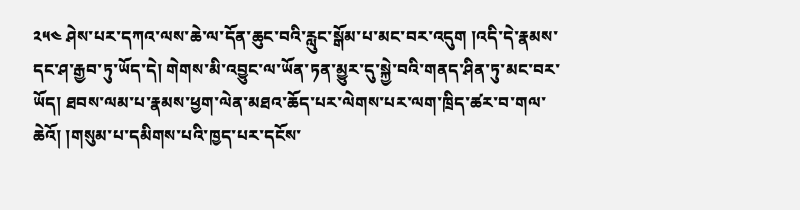༢༥༤ ཤེས་པར་དཀའ་ལས་ཆེ་ལ་དོན་ཆུང་བའི་རླུང་སྒོམ་པ་མང་བར་འདུག །འདི་དེ་རྣམས་དང་ཤ་རྒྱབ་ཏུ་ཡོད་དེ། གེགས་མི་འབྱུང་ལ་ཡོན་ཏན་མྱུར་དུ་སྐྱེ་བའི་གནད་ཤིན་ཏུ་མང་བར་ཡོད། ཐབས་ལམ་པ་རྣམས་ཕྱག་ལེན་མཐའ་ཆོད་པར་ལེགས་པར་ལག་ཁྲིད་ཚར་བ་གལ་ཆེའོ། །གསུམ་པ་དམིགས་པའི་ཁྱད་པར་དངོས་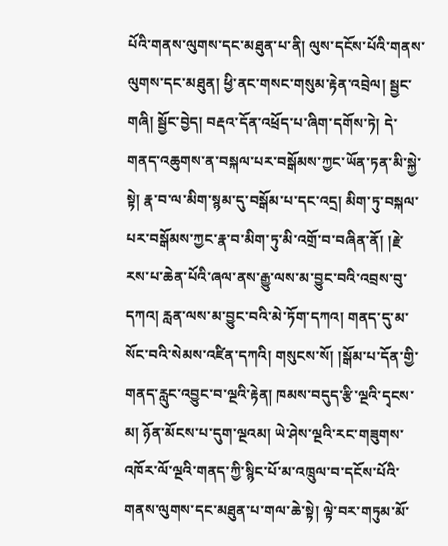པོའི་གནས་ལུགས་དང་མཐུན་པ་ནི། ལུས་དངོས་པོའི་གནས་ལུགས་དང་མཐུན། ཕྱི་ནང་གསང་གསུམ་རྟེན་འབྲེལ། སྦྱང་གཞི། སྦྱོང་བྱེད། བརྡའ་དོན་འཕྲོད་པ་ཞིག་དགོས་ཏེ། དེ་གནད་འཆུགས་ན་བསྐལ་པར་བསྒོམས་ཀྱང་ཡོན་ཏན་མི་སྐྱེ་སྟེ། རྣ་བ་ལ་མིག་སྙམ་དུ་བསྒོམ་པ་དང་འདྲ། མིག་ཏུ་བསྐལ་པར་བསྒོམས་ཀྱང་རྣ་བ་མིག་ཏུ་མི་འགྲོ་བ་བཞིན་ནོ། །རྗེ་རས་པ་ཆེན་པོའི་ཞལ་ནས་རྒྱུ་ལས་མ་བྱུང་བའི་འབྲས་བུ་དཀའ། རླན་ལས་མ་བྱུང་བའི་མེ་ཏོག་དཀའ། གནད་དུ་མ་སོང་བའི་སེམས་འཛིན་དཀའི། གསུངས་སོ། །སྒོམ་པ་དོན་གྱི་གནད་རླུང་འབྱུང་བ་ལྔའི་རྟེན། ཁམས་བདུད་རྩི་ལྔའི་དྭངས་མ། ཉོན་མོངས་པ་དུག་ལྔའམ། ཡེ་ཤེས་ལྔའི་རང་གཟུགས་འཁོར་ལོ་ལྔའི་གནད་ཀྱི་སྙིང་པོ་མ་འཁྲུལ་བ་དངོས་པོའི་གནས་ལུགས་དང་མཐུན་པ་གལ་ཆེ་སྟེ། ལྟེ་བར་གཏུམ་མོ་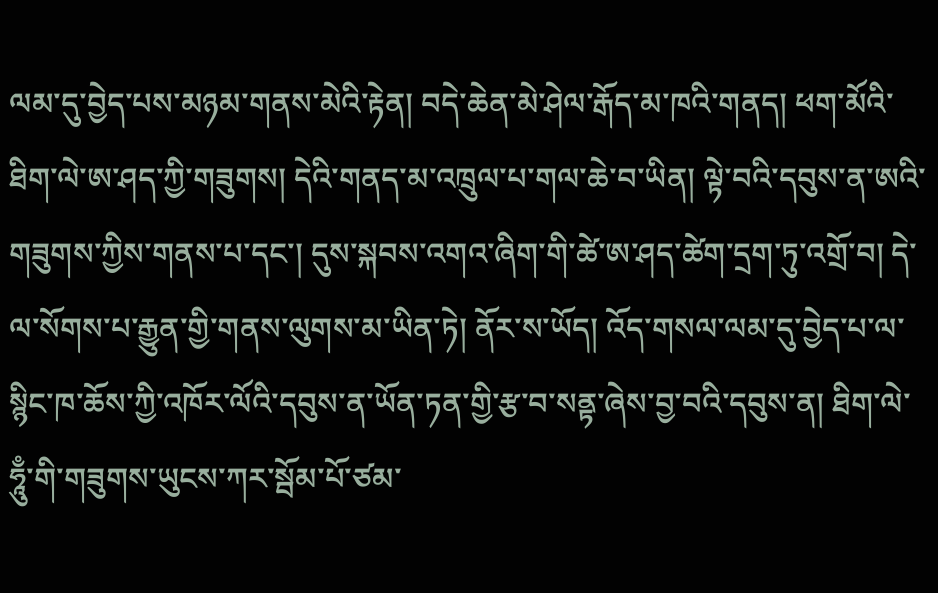ལམ་དུ་བྱེད་པས་མཉམ་གནས་མེའི་རྟེན། བདེ་ཆེན་མེ་ཤེལ་རྒོད་མ་ཁའི་གནད། ཕག་མོའི་ཐིག་ལེ་ཨ་ཤད་ཀྱི་གཟུགས། དེའི་གནད་མ་འཁྲུལ་པ་གལ་ཆེ་བ་ཡིན། ལྟེ་བའི་དབུས་ན་ཨའི་གཟུགས་ཀྱིས་གནས་པ་དང་། དུས་སྐབས་འགའ་ཞིག་གི་ཚེ་ཨ་ཤད་ཚེག་དྲག་ཏུ་འགྲོ་བ། དེ་ལ་སོགས་པ་རྒྱུན་གྱི་གནས་ལུགས་མ་ཡིན་ཏེ། ནོར་ས་ཡོད། འོད་གསལ་ལམ་དུ་བྱེད་པ་ལ་སྙིང་ཁ་ཆོས་ཀྱི་འཁོར་ལོའི་དབུས་ན་ཡོན་ཏན་གྱི་རྩ་བ་སནྟ་ཞེས་བྱ་བའི་དབུས་ན། ཐིག་ལེ་ཧཱུྃ་གི་གཟུགས་ཡུངས་ཀར་སྦོམ་པོ་ཙམ་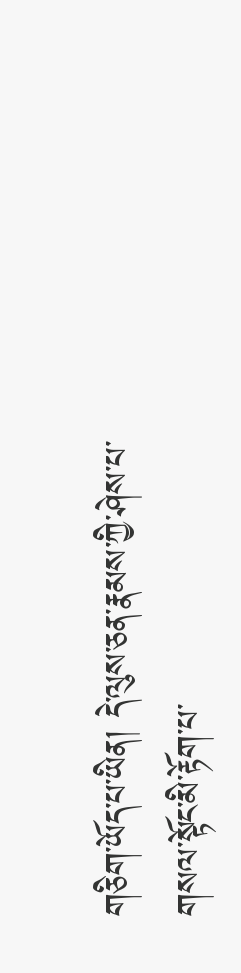གཅིག་ཡོད་པ་ཡིན། དེ་ལུས་ཅན་རྣམས་ཀྱི་ཤེས་པ་གསལ་སྟོང་མི་རྟོག་པ་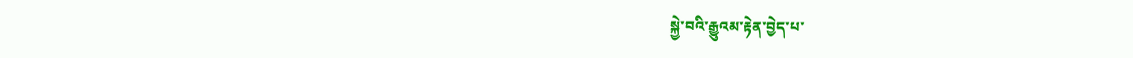སྐྱེ་བའི་རྒྱུའམ་རྟེན་བྱེད་པ་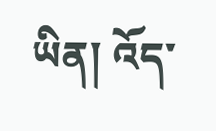ཡིན། འོད་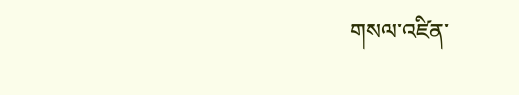གསལ་འཛིན་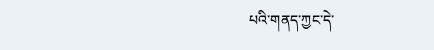པའི་གནད་ཀྱང་དེ་